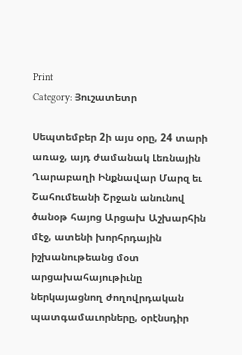Print
Category: Յուշատետր

Սեպտեմբեր 2ի այս օրը, 24 տարի առաջ, այդ ժամանակ Լեռնային Ղարաբաղի Ինքնավար Մարզ եւ Շահումեանի Շրջան անունով ծանօթ հայոց Արցախ Աշխարհին մէջ, ատենի խորհրդային իշխանութեանց մօտ արցախահայութիւնը ներկայացնող ժողովրդական պատգամաւորները, օրէնսդիր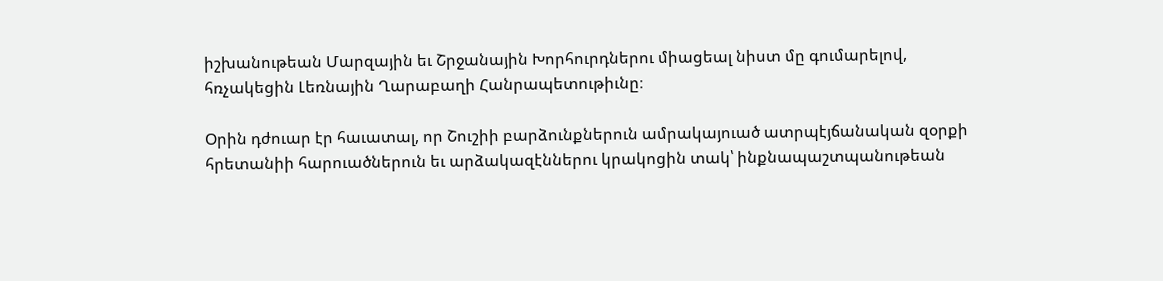իշխանութեան Մարզային եւ Շրջանային Խորհուրդներու միացեալ նիստ մը գումարելով, հռչակեցին Լեռնային Ղարաբաղի Հանրապետութիւնը։

Օրին դժուար էր հաւատալ, որ Շուշիի բարձունքներուն ամրակայուած ատրպէյճանական զօրքի հրետանիի հարուածներուն եւ արձակազէններու կրակոցին տակ՝ ինքնապաշտպանութեան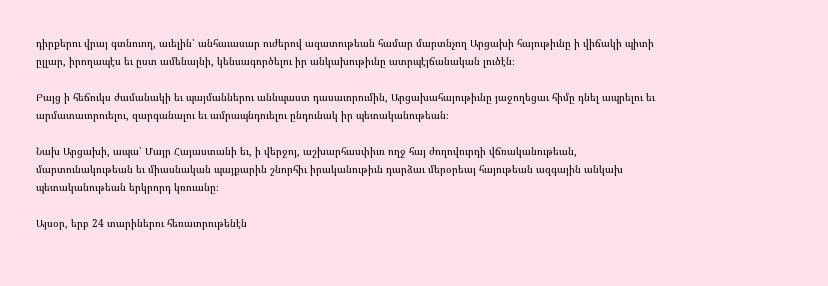դիրքերու վրայ գտնուող, աւելին՝ անհաւասար ուժերով ազատութեան համար մարտնչող Արցախի հայութիւնը ի վիճակի պիտի ըլլար, իրողապէս եւ ըստ ամենայնի, կենսագործելու իր անկախութիւնը ատրպէյճանական լուծէն։

Բայց ի հեճուկս ժամանակի եւ պայմաններու աննպաստ դասաւորումին, Արցախահայութիւնը յաջողեցաւ հիմը դնել ապրելու եւ արմատաւորուելու, զարգանալու եւ ամրապնդուելու ընդունակ իր պետականութեան։

Նախ Արցախի, ապա՝ Մայր Հայաստանի եւ, ի վերջոյ, աշխարհասփիւռ ողջ հայ ժողովուրդի վճռականութեան, մարտունակութեան եւ միասնական պայքարին շնորհիւ իրականութիւն դարձաւ մերօրեայ հայութեան ազգային անկախ պետականութեան երկրորդ կռուանը։

Այսօր, երբ 24 տարիներու հեռաւորութենէն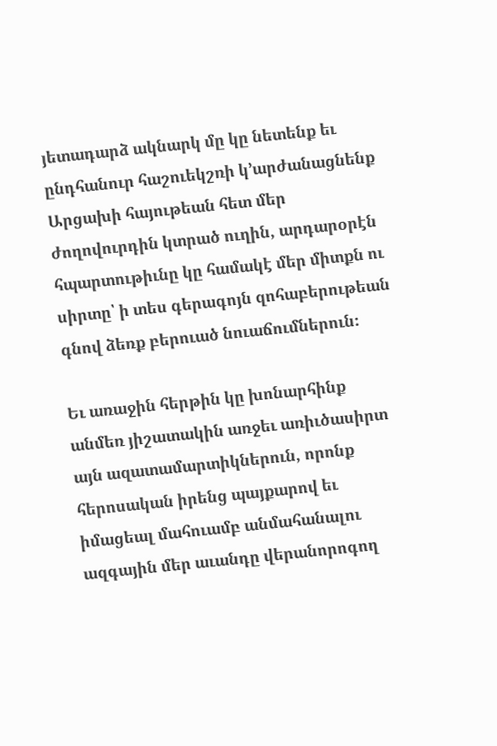յետադարձ ակնարկ մը կը նետենք եւ ընդհանուր հաշուեկշռի կ’արժանացնենք Արցախի հայութեան հետ մեր ժողովուրդին կտրած ուղին, արդարօրէն հպարտութիւնը կը համակէ մեր միտքն ու սիրտը՝ ի տես գերագոյն զոհաբերութեան գնով ձեռք բերուած նուաճումներուն։

Եւ առաջին հերթին կը խոնարհինք անմեռ յիշատակին առջեւ առիւծասիրտ այն ազատամարտիկներուն, որոնք հերոսական իրենց պայքարով եւ իմացեալ մահուամբ անմահանալու ազգային մեր աւանդը վերանորոգող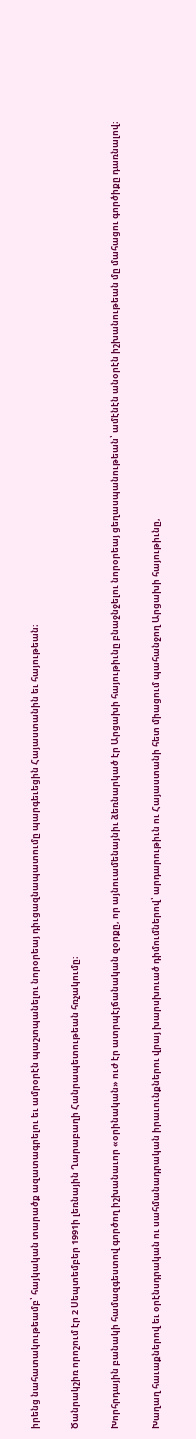իրենց նահատակութեամբ՝ հայկական տարածք ազատագրելու եւ ամրօրէն պաշտպանելու նորօրեայ դիւցազնապատումը պարգեւեցին Հայաստանին եւ հայութեան։

Ծանրակշիռ որոշում էր 2 Սեպտեմբեր 1991ի լեռնային Ղարաբաղի Հանրապետութեան հռչակումը։

Խորհրդային բանակի համազգեստով գործող իշխանաւոր «օրինական» ուժ էր ատրպէյճանական զօրքը, որ այնուամենայնիւ ձեռնարկած էր Արցախի հայութիւնը բնաջնջելու նորօրեայ ցեղասպանութեան՝ ամէնէն անօրէն իշխանութեան մը մահացու գործիքը դառնալով։

Խաղաղ հաւաքներով եւ օրէնսդրական ու սահմանադրական իրաւունքներու վրայ խարսխուած դիմումներով՝ արդարութիւն ու Հայաստանի հետ միացում պահանջող Արցախի հայութիւնը,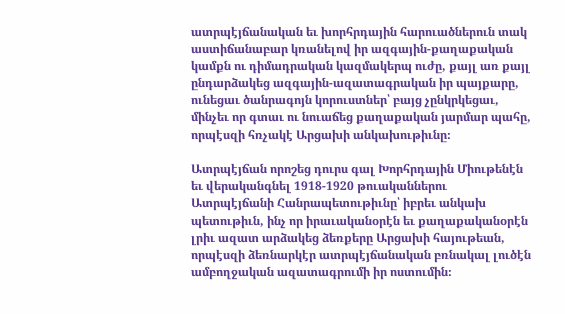ատրպէյճանական եւ խորհրդային հարուածներուն տակ աստիճանաբար կռանելով իր ազգային-քաղաքական կամքն ու դիմադրական կազմակերպ ուժը, քայլ առ քայլ ընդարձակեց ազգային-ազատագրական իր պայքարը, ունեցաւ ծանրագոյն կորուստներ՝ բայց չընկրկեցաւ, մինչեւ որ գտաւ ու նուաճեց քաղաքական յարմար պահը, որպէսզի հռչակէ Արցախի անկախութիւնը։

Ատրպէյճան որոշեց դուրս գալ Խորհրդային Միութենէն եւ վերականգնել 1918-1920 թուականներու Ատրպէյճանի Հանրապետութիւնը՝ իբրեւ անկախ պետութիւն, ինչ որ իրաւականօրէն եւ քաղաքականօրէն լրիւ ազատ արձակեց ձեռքերը Արցախի հայութեան, որպէսզի ձեռնարկէր ատրպէյճանական բռնակալ լուծէն ամբողջական ազատագրումի իր ոստումին։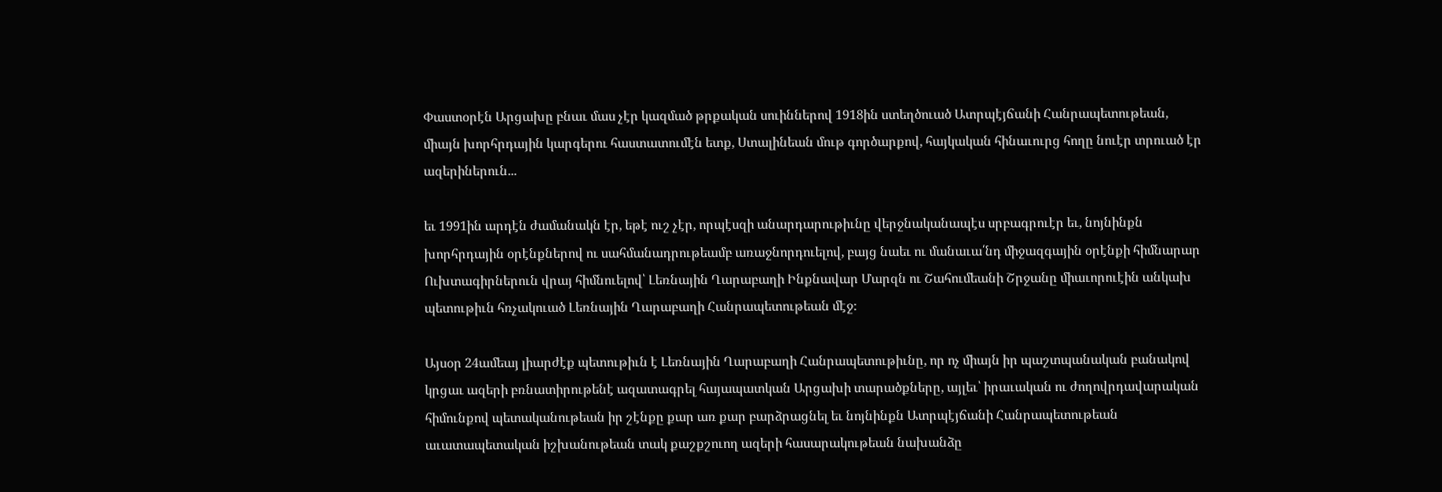Փաստօրէն Արցախը բնաւ մաս չէր կազմած թրքական սուիններով 1918ին ստեղծուած Ատրպէյճանի Հանրապետութեան, միայն խորհրդային կարգերու հաստատումէն ետք, Ստալինեան մութ գործարքով, հայկական հինաւուրց հողը նուէր տրուած էր ազերիներուն...

եւ 1991ին արդէն ժամանակն էր, եթէ ուշ չէր, որպէսզի անարդարութիւնը վերջնականապէս սրբագրուէր եւ, նոյնինքն խորհրդային օրէնքներով ու սահմանադրութեամբ առաջնորդուելով, բայց նաեւ ու մանաւա՛նդ միջազգային օրէնքի հիմնարար Ուխտագիրներուն վրայ հիմնուելով՝ Լեռնային Ղարաբաղի Ինքնավար Մարզն ու Շահումեանի Շրջանը միաւորուէին անկախ պետութիւն հռչակուած Լեռնային Ղարաբաղի Հանրապետութեան մէջ։

Այսօր 24ամեայ լիարժէք պետութիւն է Լեռնային Ղարաբաղի Հանրապետութիւնը, որ ոչ միայն իր պաշտպանական բանակով կրցաւ ազերի բռնատիրութենէ ազատագրել հայապատկան Արցախի տարածքները, այլեւ՝ իրաւական ու ժողովրդավարական հիմունքով պետականութեան իր շէնքը քար առ քար բարձրացնել եւ նոյնինքն Ատրպէյճանի Հանրապետութեան աւատապետական իշխանութեան տակ քաշքշուող ազերի հասարակութեան նախանձը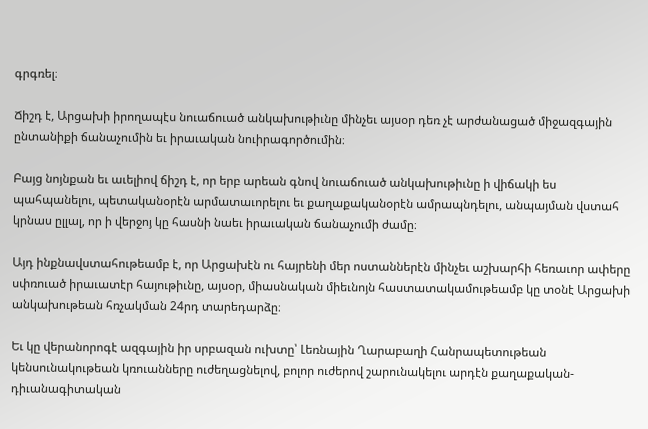գրգռել։

Ճիշդ է, Արցախի իրողապէս նուաճուած անկախութիւնը մինչեւ այսօր դեռ չէ արժանացած միջազգային ընտանիքի ճանաչումին եւ իրաւական նուիրագործումին։

Բայց նոյնքան եւ աւելիով ճիշդ է, որ երբ արեան գնով նուաճուած անկախութիւնը ի վիճակի ես պահպանելու, պետականօրէն արմատաւորելու եւ քաղաքականօրէն ամրապնդելու, անպայման վստահ կրնաս ըլլալ, որ ի վերջոյ կը հասնի նաեւ իրաւական ճանաչումի ժամը։

Այդ ինքնավստահութեամբ է, որ Արցախէն ու հայրենի մեր ոստաններէն մինչեւ աշխարհի հեռաւոր ափերը սփռուած իրաւատէր հայութիւնը, այսօր, միասնական միեւնոյն հաստատակամութեամբ կը տօնէ Արցախի անկախութեան հռչակման 24րդ տարեդարձը։

Եւ կը վերանորոգէ ազգային իր սրբազան ուխտը՝ Լեռնային Ղարաբաղի Հանրապետութեան կենսունակութեան կռուանները ուժեղացնելով, բոլոր ուժերով շարունակելու արդէն քաղաքական-դիւանագիտական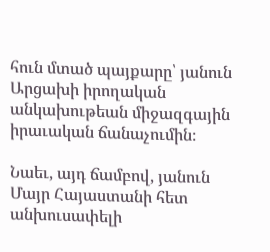հուն մտած պայքարը՝ յանուն Արցախի իրողական անկախութեան միջազգային իրաւական ճանաչումին։

Նաեւ, այդ ճամբով, յանուն Մայր Հայաստանի հետ անխուսափելի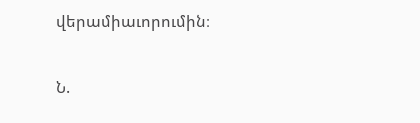վերամիաւորումին։

Ն.